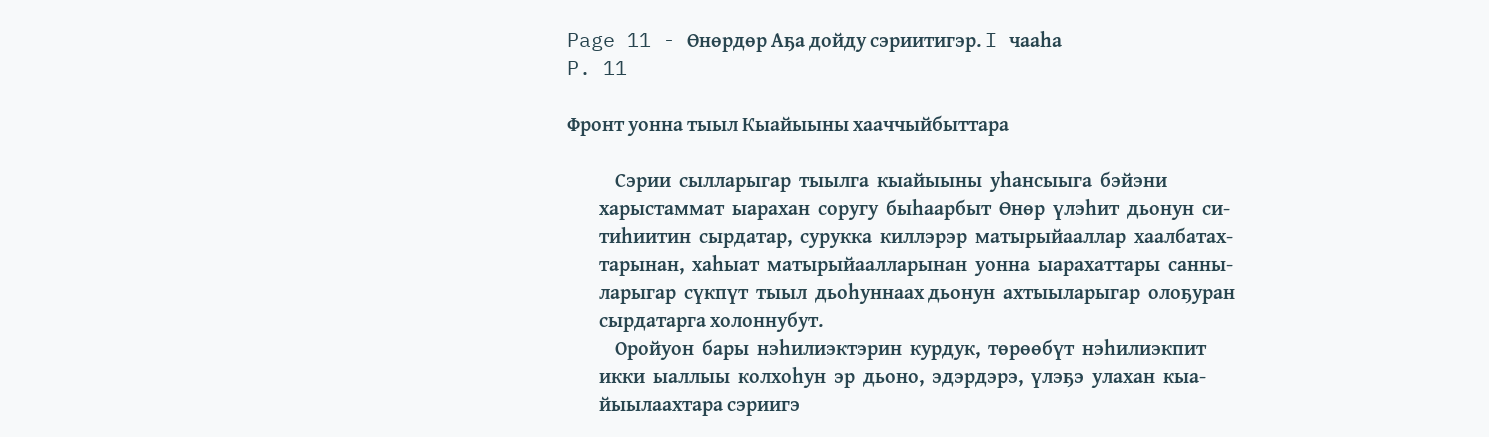Page 11 - Өнөрдөр Аҕа дойду сэриитигэр. I чааһа
P. 11

Фронт уонна тыыл Кыайыыны хааччыйбыттара

            Сэрии  сылларыгар  тыылга  кыайыыны  уһансыыга  бэйэни
        харыстаммат  ыарахан  соругу  быһаарбыт  Өнөр  үлэһит  дьонун  си-
        тиһиитин  сырдатар,  сурукка  киллэрэр  матырыйааллар  хаалбатах-
        тарынан,  хаһыат  матырыйаалларынан  уонна  ыарахаттары  санны-
        ларыгар  сүкпүт  тыыл  дьоһуннаах дьонун  ахтыыларыгар  олоҕуран
        сырдатарга холоннубут.
            Оройуон  бары  нэһилиэктэрин  курдук,  төрөөбүт  нэһилиэкпит
        икки  ыаллыы  колхоһун  эр  дьоно,  эдэрдэрэ,  үлэҕэ  улахан  кыа-
        йыылаахтара сэриигэ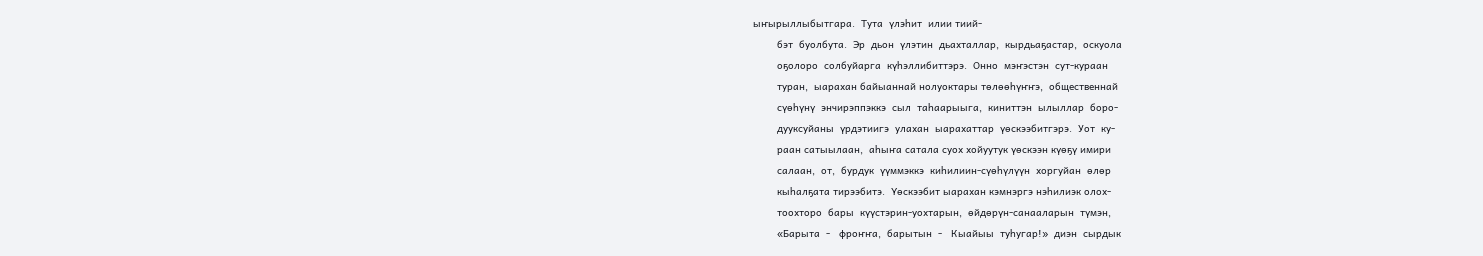ыҥырыллыбытгара.  Тута  үлэһит  илии тиий-
        бэт  буолбута.  Эр  дьон  үлэтин  дьахталлар,  кырдьаҕастар,  оскуола
        оҕолоро  солбуйарга  күһэллибиттэрэ.  Онно  мэҥэстэн  сут-кураан
        туран,  ыарахан байыаннай нолуоктары төлөөһүҥҥэ,  общественнай
        сүөһүнү  энчирэппэккэ  сыл  таһаарыыга,  киниттэн  ылыллар  боро-
        дууксуйаны  үрдэтиигэ  улахан  ыарахаттар  үөскээбитгэрэ.  Уот  ку-
        раан сатыылаан,  аһыҥа сатала суох хойуутук үөскээн күөҕү имири
        салаан,  от,  бурдук  үүммэккэ  киһилиин-сүөһүлүүн  хоргуйан  өлөр
        кыһалҕата тирээбитэ.  Үөскээбит ыарахан кэмнэргэ нэһилиэк олох-
        тоохторо  бары  күүстэрин-уохтарын,  өйдөрүн-санааларын  түмэн,
        «Барыта  -   фроҥҥа,  барытын  -   Кыайыы  туһугар!»  диэн  сырдык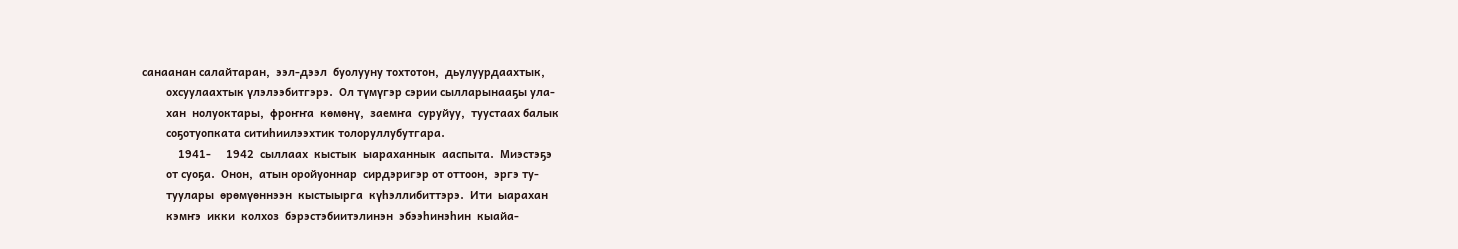санаанан салайтаран,  ээл-дээл  буолууну тохтотон,  дьулуурдаахтык,
        охсуулаахтык үлэлээбитгэрэ.  Ол түмүгэр сэрии сылларынааҕы ула-
        хан  нолуоктары,  фроҥҥа  көмөнү,  заемҥа  суруйуу,  туустаах балык
        соҕотуопката ситиһиилээхтик толоруллубутгара.
            1941-     1942  сыллаах  кыстык  ыараханнык  ааспыта.  Миэстэҕэ
        от суоҕа.  Онон,  атын оройуоннар  сирдэригэр от оттоон,  эргэ ту-
        туулары  өрөмүөннээн  кыстыырга  күһэллибиттэрэ.  Ити  ыарахан
        кэмҥэ  икки  колхоз  бэрэстэбиитэлинэн  эбээһинэһин  кыайа-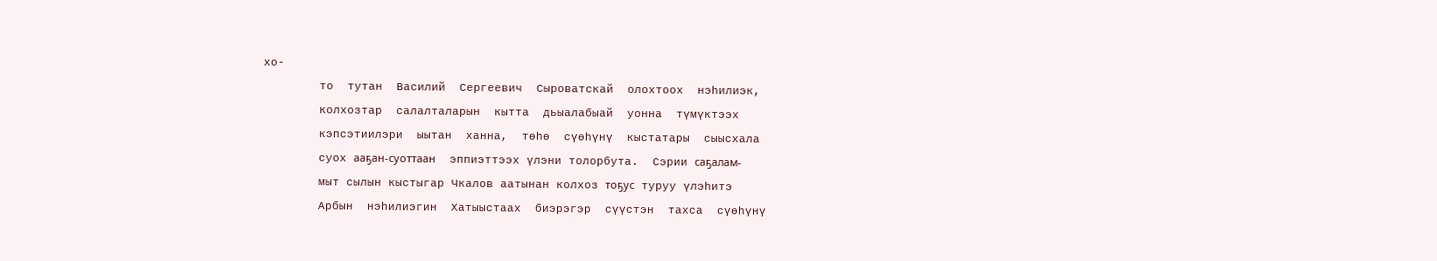хо-
        то  тутан  Василий  Сергеевич  Сыроватскай  олохтоох  нэһилиэк,
        колхозтар  салалталарын  кытта  дьыалабыай  уонна  түмүктээх
        кэпсэтиилэри  ыытан  ханна,  төһө  сүөһүнү  кыстатары  сыысхала
        суох ааҕан-суоттаан  эппиэттээх үлэни толорбута.  Сэрии саҕалам-
        мыт сылын кыстыгар Чкалов аатынан колхоз тоҕус туруу үлэһитэ
        Арбын  нэһилиэгин  Хатыыстаах  биэрэгэр  сүүстэн  тахса  сүөһүнү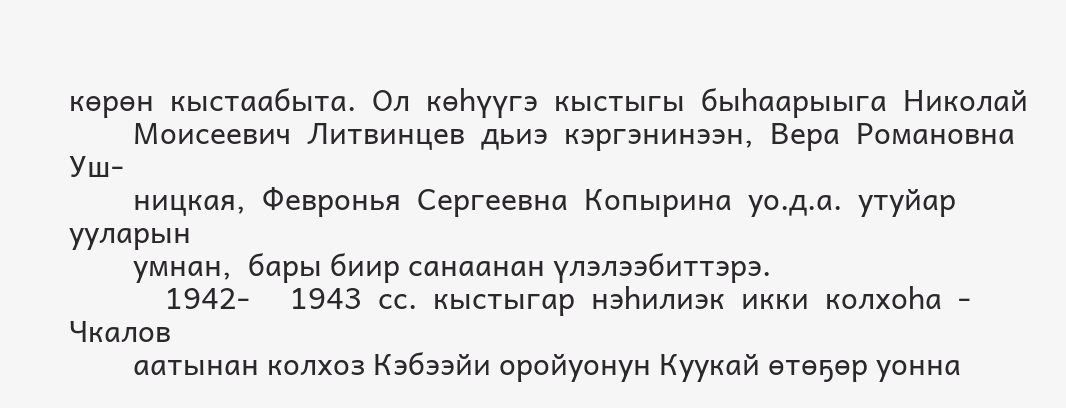көрөн  кыстаабыта.  Ол  көһүүгэ  кыстыгы  быһаарыыга  Николай
        Моисеевич  Литвинцев  дьиэ  кэргэнинээн,  Вера  Романовна  Уш-
        ницкая,  Февронья  Сергеевна  Копырина  уо.д.а.  утуйар  ууларын
        умнан,  бары биир санаанан үлэлээбиттэрэ.
            1942-     1943  сс.  кыстыгар  нэһилиэк  икки  колхоһа  -   Чкалов
        аатынан колхоз Кэбээйи оройуонун Куукай өтөҕөр уонна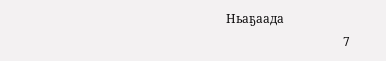Ньаҕаада
                                       7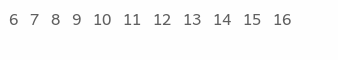6   7   8   9   10   11   12   13   14   15   16